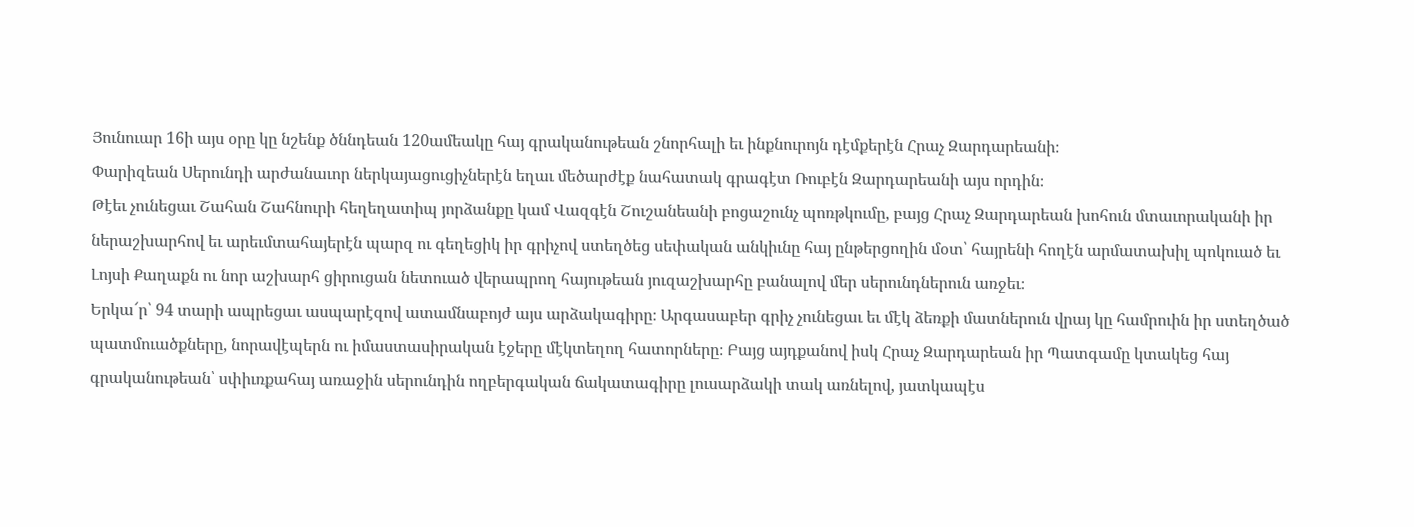Յունուար 16ի այս օրը կը նշենք ծննդեան 120ամեակը հայ գրականութեան շնորհալի եւ ինքնուրոյն դէմքերէն Հրաչ Զարդարեանի։
Փարիզեան Սերունդի արժանաւոր ներկայացուցիչներէն եղաւ մեծարժէք նահատակ գրագէտ Ռուբէն Զարդարեանի այս որդին։
Թէեւ չունեցաւ Շահան Շահնուրի հեղեղատիպ յորձանքը կամ Վազգէն Շուշանեանի բոցաշունչ պոռթկումը, բայց Հրաչ Զարդարեան խոհուն մտաւորականի իր ներաշխարհով եւ արեւմտահայերէն պարզ ու գեղեցիկ իր գրիչով ստեղծեց սեփական անկիւնը հայ ընթերցողին մօտ՝ հայրենի հողէն արմատախիլ պոկուած եւ Լոյսի Քաղաքն ու նոր աշխարհ ցիրուցան նետուած վերապրող հայութեան յուզաշխարհը բանալով մեր սերունդներուն առջեւ։
Երկա՜ր՝ 94 տարի ապրեցաւ ասպարէզով ատամնաբոյժ այս արձակագիրը։ Արգասաբեր գրիչ չունեցաւ եւ մէկ ձեռքի մատներուն վրայ կը համրուին իր ստեղծած պատմուածքները, նորավէպերն ու իմաստասիրական էջերը մէկտեղող հատորները։ Բայց այդքանով իսկ Հրաչ Զարդարեան իր Պատգամը կտակեց հայ գրականութեան՝ սփիւռքահայ առաջին սերունդին ողբերգական ճակատագիրը լուսարձակի տակ առնելով, յատկապէս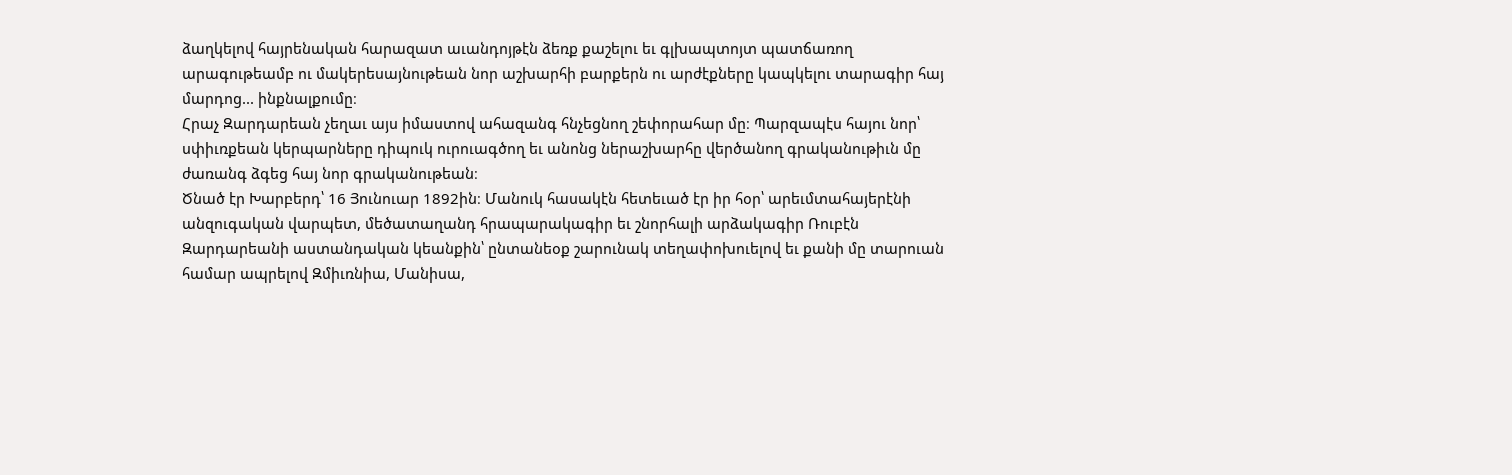ձաղկելով հայրենական հարազատ աւանդոյթէն ձեռք քաշելու եւ գլխապտոյտ պատճառող արագութեամբ ու մակերեսայնութեան նոր աշխարհի բարքերն ու արժէքները կապկելու տարագիր հայ մարդոց... ինքնալքումը։
Հրաչ Զարդարեան չեղաւ այս իմաստով ահազանգ հնչեցնող շեփորահար մը։ Պարզապէս հայու նոր՝ սփիւռքեան կերպարները դիպուկ ուրուագծող եւ անոնց ներաշխարհը վերծանող գրականութիւն մը ժառանգ ձգեց հայ նոր գրականութեան։
Ծնած էր Խարբերդ՝ 16 Յունուար 1892ին։ Մանուկ հասակէն հետեւած էր իր հօր՝ արեւմտահայերէնի անզուգական վարպետ, մեծատաղանդ հրապարակագիր եւ շնորհալի արձակագիր Ռուբէն Զարդարեանի աստանդական կեանքին՝ ընտանեօք շարունակ տեղափոխուելով եւ քանի մը տարուան համար ապրելով Զմիւռնիա, Մանիսա,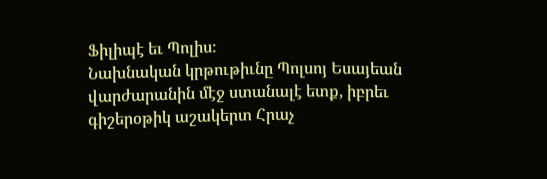Ֆիլիպէ եւ Պոլիս։
Նախնական կրթութիւնը Պոլսոյ Եսայեան վարժարանին մէջ ստանալէ ետք, իբրեւ գիշերօթիկ աշակերտ Հրաչ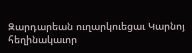Զարդարեան ուղարկուեցաւ Կարնոյ հեղինակաւոր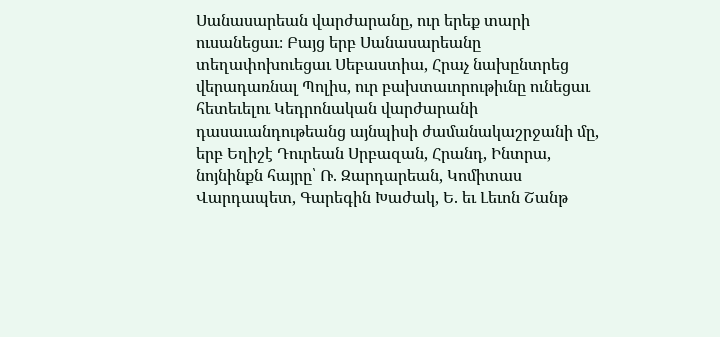Սանասարեան վարժարանը, ուր երեք տարի ուսանեցաւ։ Բայց երբ Սանասարեանը տեղափոխուեցաւ Սեբաստիա, Հրաչ նախընտրեց վերադառնալ Պոլիս, ուր բախտաւորութիւնը ունեցաւ հետեւելու Կեդրոնական վարժարանի դասաւանդութեանց այնպիսի ժամանակաշրջանի մը, երբ Եղիշէ Դուրեան Սրբազան, Հրանդ, Ինտրա, նոյնինքն հայրը՝ Ռ. Զարդարեան, Կոմիտաս Վարդապետ, Գարեգին Խաժակ, Ե. եւ Լեւոն Շանթ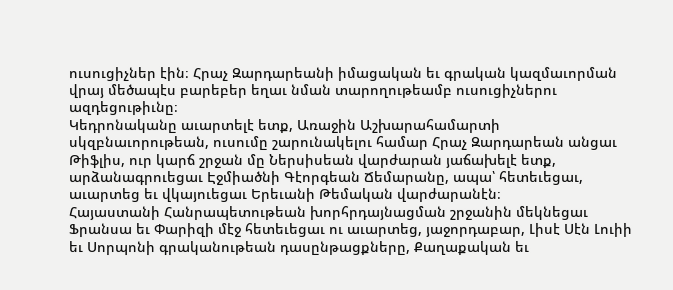ուսուցիչներ էին։ Հրաչ Զարդարեանի իմացական եւ գրական կազմաւորման վրայ մեծապէս բարեբեր եղաւ նման տարողութեամբ ուսուցիչներու ազդեցութիւնը։
Կեդրոնականը աւարտելէ ետք, Առաջին Աշխարահամարտի սկզբնաւորութեան, ուսումը շարունակելու համար Հրաչ Զարդարեան անցաւ Թիֆլիս, ուր կարճ շրջան մը Ներսիսեան վարժարան յաճախելէ ետք, արձանագրուեցաւ Էջմիածնի Գէորգեան Ճեմարանը, ապա՝ հետեւեցաւ, աւարտեց եւ վկայուեցաւ Երեւանի Թեմական վարժարանէն։
Հայաստանի Հանրապետութեան խորհրդայնացման շրջանին մեկնեցաւ Ֆրանսա եւ Փարիզի մէջ հետեւեցաւ ու աւարտեց, յաջորդաբար, Լիսէ Սէն Լուիի եւ Սորպոնի գրականութեան դասընթացքները, Քաղաքական եւ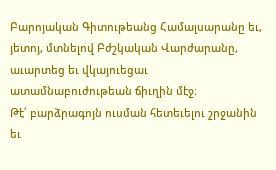Բարոյական Գիտութեանց Համալսարանը եւ, յետոյ, մտնելով Բժշկական Վարժարանը, աւարտեց եւ վկայուեցաւ ատամնաբուժութեան ճիւղին մէջ։
Թէ՛ բարձրագոյն ուսման հետեւելու շրջանին եւ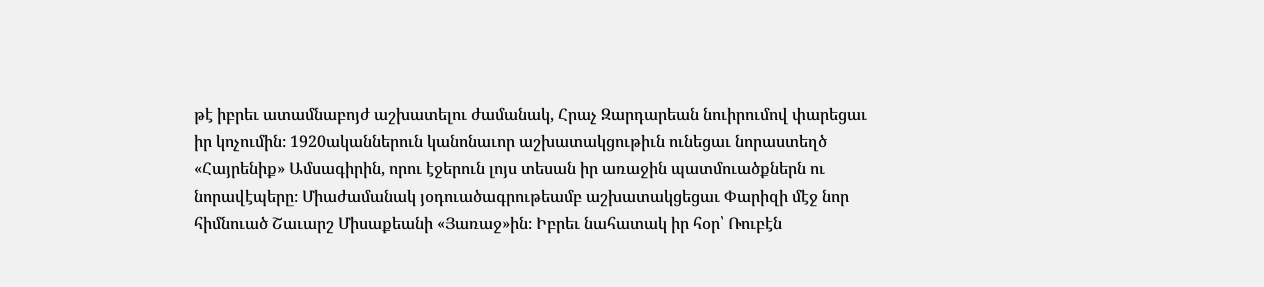թէ իբրեւ ատամնաբոյժ աշխատելու ժամանակ, Հրաչ Զարդարեան նուիրումով փարեցաւ իր կոչումին։ 1920ականներուն կանոնաւոր աշխատակցութիւն ունեցաւ նորաստեղծ «Հայրենիք» Ամսագիրին, որու էջերուն լոյս տեսան իր առաջին պատմուածքներն ու նորավէպերը։ Միաժամանակ յօդուածագրութեամբ աշխատակցեցաւ Փարիզի մէջ նոր հիմնուած Շաւարշ Միսաքեանի «Յառաջ»ին։ Իբրեւ նահատակ իր հօր՝ Ռուբէն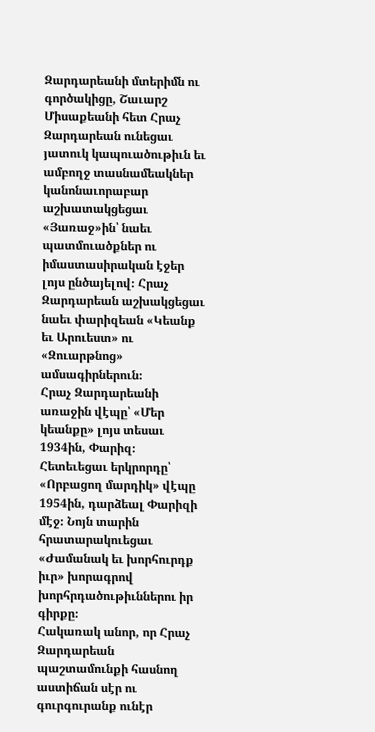Զարդարեանի մտերիմն ու գործակիցը, Շաւարշ Միսաքեանի հետ Հրաչ Զարդարեան ունեցաւ յատուկ կապուածութիւն եւ ամբողջ տասնամեակներ կանոնաւորաբար աշխատակցեցաւ «Յառաջ»ին՝ նաեւ պատմուածքներ ու իմաստասիրական էջեր լոյս ընծայելով։ Հրաչ Զարդարեան աշխակցեցաւ նաեւ փարիզեան «Կեանք եւ Արուեստ» ու «Զուարթնոց» ամսագիրներուն։
Հրաչ Զարդարեանի առաջին վէպը՝ «Մեր կեանքը» լոյս տեսաւ 1934ին, Փարիզ։ Հետեւեցաւ երկրորդը՝ «Որբացող մարդիկ» վէպը 1954ին, դարձեալ Փարիզի մէջ։ Նոյն տարին հրատարակուեցաւ «Ժամանակ եւ խորհուրդք իւր» խորագրով խորհրդածութիւններու իր գիրքը։
Հակառակ անոր, որ Հրաչ Զարդարեան պաշտամունքի հասնող աստիճան սէր ու գուրգուրանք ունէր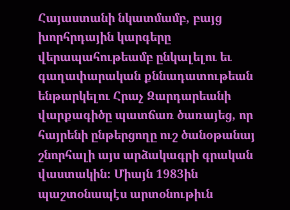Հայաստանի նկատմամբ, բայց խորհրդային կարգերը վերապահութեամբ ընկալելու եւ գաղափարական քննադատութեան ենթարկելու Հրաչ Զարդարեանի վարքագիծը պատճառ ծառայեց, որ հայրենի ընթերցողը ուշ ծանօթանայ շնորհալի այս արձակագրի գրական վաստակին։ Միայն 1983ին պաշտօնապէս արտօնութիւն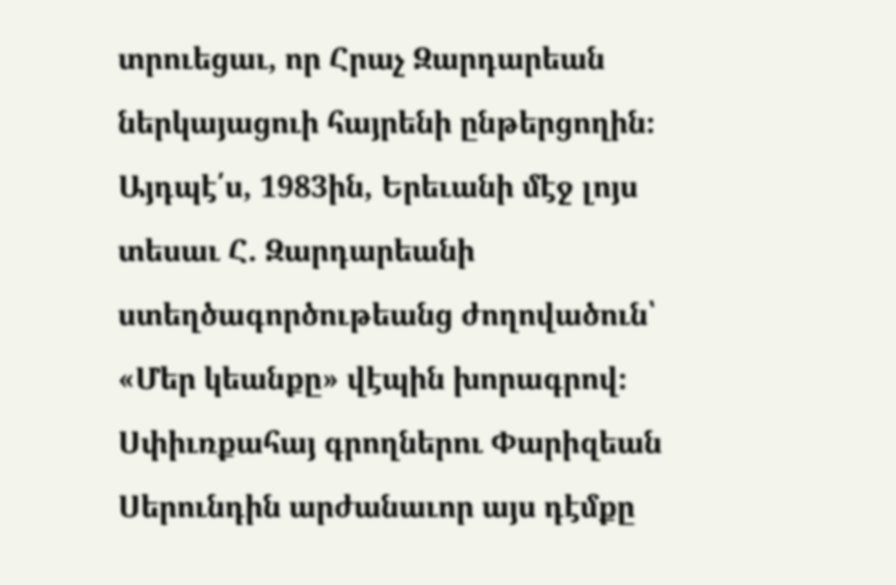տրուեցաւ, որ Հրաչ Զարդարեան ներկայացուի հայրենի ընթերցողին։ Այդպէ՛ս, 1983ին, Երեւանի մէջ լոյս տեսաւ Հ. Զարդարեանի ստեղծագործութեանց ժողովածուն՝ «Մեր կեանքը» վէպին խորագրով։
Սփիւռքահայ գրողներու Փարիզեան Սերունդին արժանաւոր այս դէմքը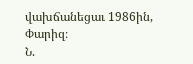վախճանեցաւ 1986ին, Փարիզ։
Ն.